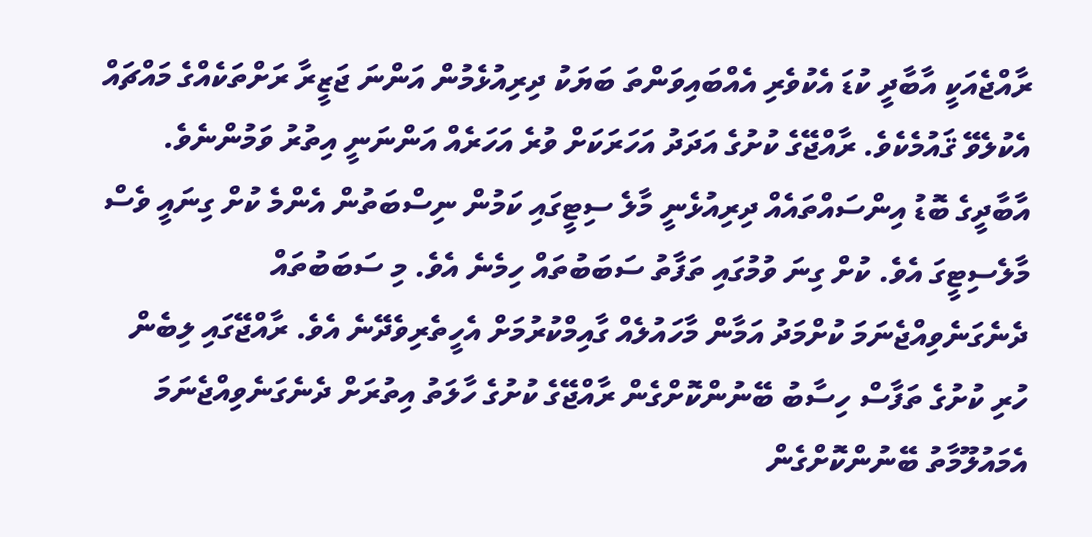ރާއްޖެއަކީ އާބާދީ ކުޑަ އެކުވެރި އެއްބައިވަންތަ ބަޔަކު ދިރިއުޅެމުން އަންނަ ޖަޒީރާ ރަށްތަކެއްގެ މައްޗައް އެކުލެވޭ ޤައުމެކެވެ. ރާއްޖޭގެ ކުށުގެ އަދަދު އަހަރަކަށް ވުރެ އަހަރެއް އަންނަނީ އިތުރު ވަމުންނެވެ. އާބާދީގެ ބޮޑު އިންސައްތައެއް ދިރިއުޅެނީ މާލެ ސިޓީގައި ކަމުން ނިސްބަތުން އެންމެ ކުށް ގިނައީ ވެސް މާލެސިޓީގަ އެވެ. ކުށް ގިނަ ވުމުގައި ތަފާތު ސަބަބުތައް ހިމެނެ އެވެ. މި ސަބަބުތައް ދެނެގަނެވިއްޖެނަމަ ކުށްމަދު އަމާން މާހައުލެއް ގާއިމްކުރުމަށް އެހީތެރިވެދޭނެ އެވެ. ރާއްޖޭގައި ލިބެން ހުރި ކުށުގެ ތަފާސް ހިސާބު ބޭނުންކޮށްގެން ރާއްޖޭގެ ކުށުގެ ހާލަތު އިތުރަށް ދެނެގަނެވިއްޖެނަމަ އެމައުލޫމާތު ބޭނުންކޮށްގެން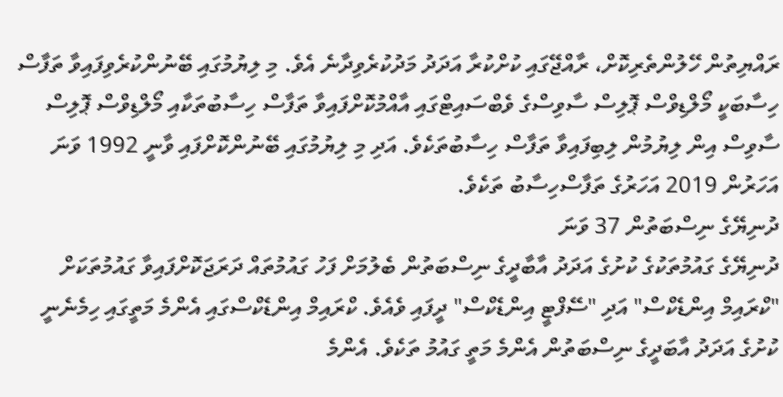ރައްޔިތުން ހޭލުންތެރިކޮށް، ރާއްޖޭގައި ކުށްކުރާ އަދަދު މަދުކުރެވިދާނެ އެވެ. މި ލިޔުމުގައި ބޭނުންކުރެވިފައިވާ ތަފާސް ހިސާބަކީ މޯލްޑިވްސް ޕޮލިސް ސާވިސްގެ ވެބްސައިޓްގައި އާއްމުކޮށްފައިވާ ތަފާސް ހިސާބުތަކާއި މޯލްޑިވްސް ޕޮލިސް ސާވިސް އިން ލިޔުމުން ލިބިފައިވާ ތަފާސް ހިސާބުތަކެވެ. އަދި މި ލިޔުމުގައި ބޭނުންކޮށްފައި ވާނީ 1992 ވަނަ އަހަރުން 2019 އަހަރުގެ ތަފާސްހިސާބު ތަކެވެ.
ދުނިޔޭގެ ނިސްބަތުން 37 ވަނަ
ދުނިޔޭގެ ގައުމުތަކުގެ ކުށުގެ އަދަދު އާބާދީގެ ނިސްބަތުން ބެލުމަށް ފަހު ގައުމުތައް ދަރަޖަކޮށްފައިވާ ގައުމުތަކަށް "ކްރައިމް އިންޑެކްސް" އަދި "ސޭފްޓީ އިންޑެކްސް" ދީފައި ވެއެވެ. ކްރައިމް އިންޑެކްސްގައި އެންމެ މަތީގައި ހިމެނެނީ ކުށުގެ އަދަދު އާބަދީގެ ނިސްބަތުން އެންމެ މަތީ ގައުމު ތަކެވެ. އެންމެ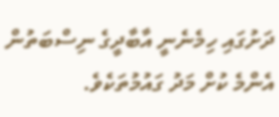ދަށުގައި ހިމެނެނީ އާބާދީގެ ނިސްބަތުން އެންމެ ކުށް މަދު ގައުމުތަކެވެ.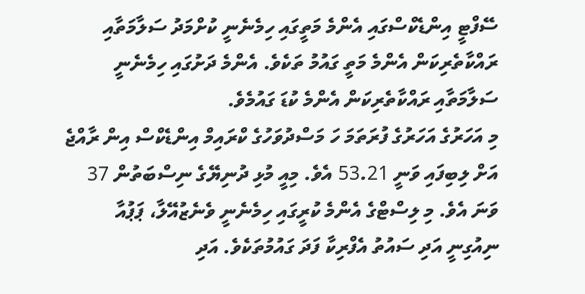ސޭފްޓީ އިންޑެކްސްގައި އެންމެ މަތީގައި ހިމެނެނީ ކުށްމަދު ސަލާމަތާއި ރައްކާތެރިކަން އެންމެ މަތީ ގައުމު ތަކެވެ. އެންމެ ދަށުގައި ހިމެނެނީ ސަލާމަތާއި ރައްކާތެރިކަން އެންމެ ކުޑަ ގައުމެވެ.
މި އަހަރުގެ އަހަރުގެ ފުރަތަމަ ހަ މަސްދުވަހުގެ ކްރައިމް އިންޑެކްސް އިން ރާއްޖެ އަށް ލިބިފައި ވަނީ 53.21 އެވެ. މިއީ މުޅި ދުނިޔޭގެ ނިސްބަތުން 37 ވަނަ އެވެ. މި ލިސްޓްގެ އެންމެ ކުރީގައި ހިމެނެނީ ވެނެޒުއޭލާ، ޕަޕުއާ ނިއުގިނީ އަދި ސައުތު އެފްރިކާ ފަދަ ގައުމުތަކެވެ. އަދި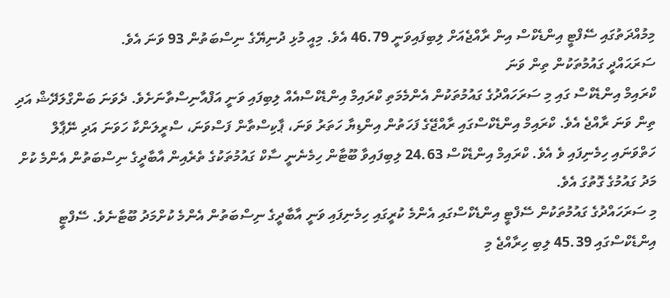މިމުއްދަތުގައި ސޭފްޓީ އިންޑެކްސް އިން ރާއްޖެއަށް ލިބިފައިވަނީ 46.79 އެވެ. މިއީ މުޅި ދުނިޔޭގެ ނިސްބަތުން 93 ވަނަ އެވެ.
ސަރަޙައްދީ ގައުމުތަކުން ތިން ވަނަ
ކްރައިމް އިންޑެކްސް ގައި މި ސަރަހައްދުގެ ގައުމުތަކުން އެންމެމަތި ކްރައިމް އިންޑެކްސްއެއް ލިބިފައި ވަނީ އަފްއާނިސްތާނަށެވެ. ދެވަނަ ބަންގްލަދޭޝް އަދި ތިން ވަނަ ރާއްޖެ އެވެ. ކްރައިމް އިންޑެކްސްގައި ރާއްޖޭގެ ފަހަތުން އިންޑިޔާ ހަތަރު ވަނަ، ޕާކިސްތާން ފަސްވަނަ، ސްރީލަންކާ ހަވަނަ އަދި ނޭޕާލް ހަތްވަނައި ހިމެނިފައި ވެ އެވެ. ކްރައިމް އިންޑެކްސް 24.63 ލިބިފައިވާ ބޫޓާން ހިމެނެނީ ސާކް ގައުމުތަކުގެ ތެރެއިން އާބާދީގެ ނިސްބަތުން އެންމެ ކުށް މަދު ގައުމުގެ ގޮތުގަ އެވެ.
މި ސަރަހައްދުގެ ގައުމުތަކުން ސޭފްޓީ އިންޑެކްސްގައި އެންމެ ކުރީގައި ހިމެނިފައި ވަނީ އާބާދީގެ ނިސްބަތުން އެންމެ ކުށްމަދު ބޫޓާނެވެ. ސޭފްޓީ އިންޑެކްސްގައި 45.39 ލިބި ހިރާއްޖެ މި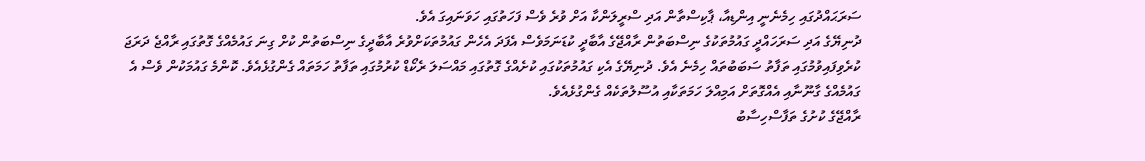ސަރަޙައްދުގައި ހިމެނެނީ އިންޑިއާ، ޕާކިސްތާން އަދި ސްރީލަންކާ އަށް ވުރެ ވެސް ފަހަތުގައި ހަވަނައިގަ އެވެ.
ދުނިޔޭގެ އަދި ސަރަހައްދީ ގައުމުތަކުގެ ނިސްބަތުން ރާއްޖޭގެ އާބާދީ ކުޑަނަމަވެސް އެފަދަ އެހެން ގައުމުތަކަށްވުރެ އާބާދީގެ ނިސްބަތުން ކުށް ގިނަ ގައުމެއްގެ ގޮތުގައި ރާއްޖެ ދަރަޖަ ކުރެވިފައިވުމުގައި ތަފާތު ސަބަބުތައް ހިމެނެ އެވެ. ދުނިޔޭގެ އެކި ގައުމުތަކުގައި ކުށެއްގެ ގޮތުގައި މައްސަލަ ރެކޯޑް ކުރުމުގައި ތަފާތު ހަމަތައް ގެންގުޅެއެވެ. ކޮންމެ ގައުމަކުން ވެސް އެ ގައުމެއްގެ ގާނޫނާއި އެއްގޮތަށް އަމިއްލަ ހަމަތަކާއި އުސޫލުތަކެއް ގެންގުޅެއެވެ.
ރާއްޖޭގެ ކުށުގެ ތަފާސްހިސާބު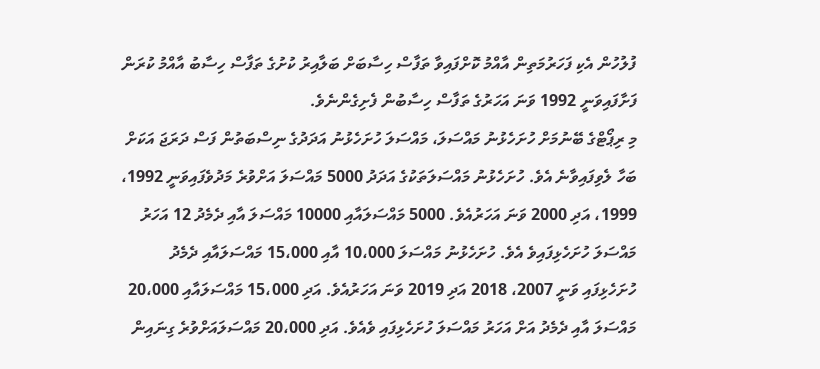ފުލުހުން އެކި ފަހަރުމަތިން އާއްމު ކޮށްފައިވާ ތަފާސް ހިސާބަށް ބަލާއިރު ކުށުގެ ތަފާސް ހިސާބު އާއްމު ކުރަން ފަށާފައިވަނީ 1992 ވަނަ އަހަރުގެ ތަފާސް ހިސާބުން ފެށިގެންނެވެ.
މި ރިޕޯޓްގެ ބޭނުމަށް ހުށަހެޅުނު މައްސަލަ، މައްސަލަ ހުށަހެޅުނު އަދަދުގެ ނިސްބަތުން ފަސް ދަރަޖަ އަކަށް ބަހާ ލެވިފައިވާނެ އެވެ. ހުށަހެޅުނު މައްސަލަތަކުގެ އަދަދު 5000 މައްސަލަ އަށްވުރެ މަދުވެފައިވަނީ 1992، 1999، އަދި 2000 ވަނަ އަހަރުއެވެ. 5000 މައްސަލައާއި 10000 މައްސަލަ އާއި ދެމެދު 12 އަހަރު މައްސަލަ ހުށަހެޅިފައިވެ އެވެ. ހުށަހެޅުނު މައްސަލަ 10،000 އާއި 15،000 މައްސަލައާއި ދެމެދު ހުށަހެޅިފައި ވަނީ 2007، 2018 އަދި 2019 ވަނަ އަހަރުއެވެ. އަދި 15،000 މައްސަލައާއި 20،000 މައްސަލަ އާއި ދެމެދު އަށް އަހަރު މައްސަލަ ހުށަހެޅިފައި ވެއެވެ. އަދި 20،000 މައްސަލައަށްވުރެ ގިނައިން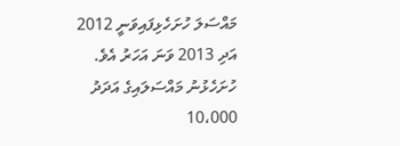މައްސަލަ ހުށަހެޅިފައިވަނީ 2012 އަދި 2013 ވަނަ އަހަރު އެވެ.
ހުށަހެޅުނު މައްސަލައިގެ އަދަދު 10،000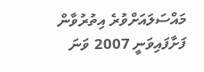މައްސަލައަށްވުރެ އިތުރުވާން ފަށާފައިވަނީ 2007 ވަނަ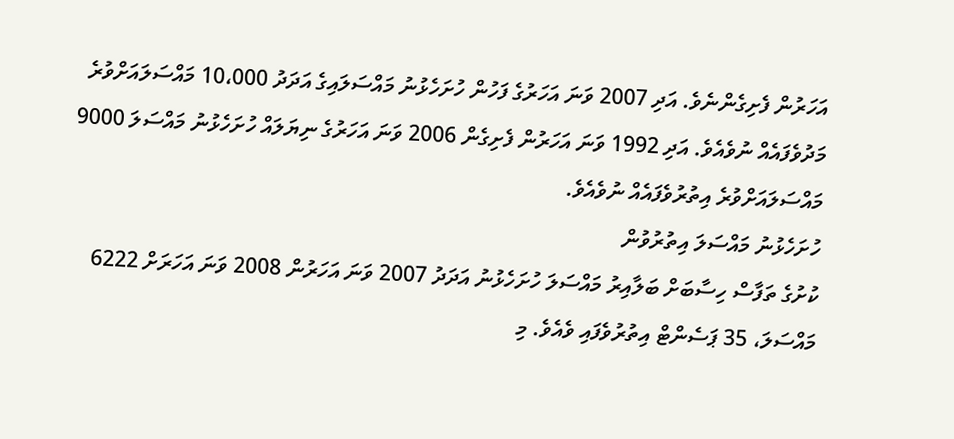އަހަރުން ފެށިގެންނެވެ. އަދި 2007 ވަނަ އަހަރުގެ ފަހުން ހުށަހެޅުނު މައްސަލައިގެ އަދަދު 10،000 މައްސަލައަށްވުރެ މަދުވެފައެއް ނުވެއެވެ. އަދި 1992 ވަނަ އަހަރުން ފެށިގެން 2006 ވަނަ އަހަރުގެ ނިޔަލައް ހުށަހެޅުނު މައްސަލަ 9000 މައްސަލައަށްވުރެ އިތުރުވެފައެއް ނުވެއެވެ.
ހުށަހެޅުނު މައްސަލަ އިތުރުވުން
ކުށުގެ ތަފާސް ހިސާބަށް ބަލާއިރު މައްސަލަ ހުށަހެޅުނު އަދަދު 2007 ވަނަ އަހަރުން 2008 ވަނަ އަހަރަށް 6222 މައްސަލަ، 35 ޕަސެންޓް އިތުރުވެފައި ވެއެވެ. މި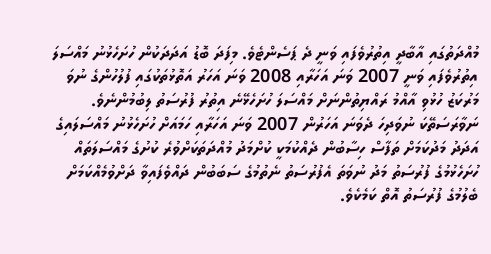މުއްދަތުގައި އާބާދީ އިތުރުވެފައި ވަނީ ދެ ޕަސެންޓެވެ. މިފަދަ ބޮޑު އަދަދަކުން ހުށަހެޅުނު މައްސަލަ އިތުރުވެފައި ވަނީ 2007 ވަނަ އަހަރާއި 2008 ވަނަ އަހަރު އަތޮޅުތަކުގައި ފުލުހުންގެ ނުވަ މަރުކަޒު ހުޅުވި އާއްމު ރައްޔިތުންނަށް މައްސަލަ ހުށަހެޅޭނެ އިތުރު ފުރުސަތު ލިބުމުންނެވެ.
ނަވާރަސަތޭކަ ނުވަދިހަ ދެވަނަ އަހަރުން 2007 ވަނަ އަހަރާއި ހަމައަށް ހުށަހެޅުނު މައްސަލައިގެ އަދަދު މަދުކަމަށް ތަފާސް ހިސާބުން ދެއްކުމަކީ ކުށްމަދު މުއްދަތަކަށްވުރެ ކުށުގެ މައްސަލަތައް ހުށަހެޅުމުގެ ފުރުސަތު މަދު ނުވަތަ އެފުރުސަތު ނެތުމުގެ ސަބަބުން ދައްވެފައިވާ ދަށްވުމެއްކަމަށް ބެލުމުގެ ފުރުސަތު އޮތް ކަމެކެވެ.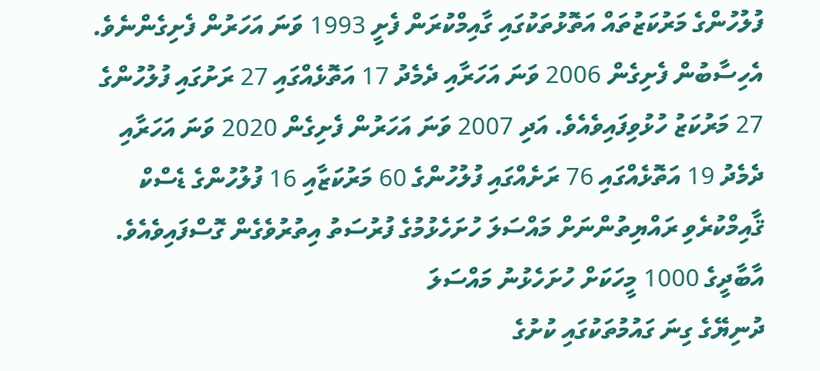ފުލުހުންގެ މަރުކަޒުތައް އަތޮޅުތަކުގައި ގާއިމްކުރަން ފެށީ 1993 ވަނަ އަހަރުން ފެށިގެންނެވެ. އެހިސާބުން ފެށިގެން 2006 ވަނަ އަހަރާއި ދެމެދު 17 އަތޮޅެއްގައި 27 ރަށުގައި ފުލުހުންގެ 27 މަރުކަޒު ހުޅުވިފައިވެއެވެ. އަދި 2007 ވަނަ އަހަރުން ފެށިގެން 2020 ވަނަ އަހަރާއި ދެމެދު 19 އަތޮޅެއްގައި 76 ރަށެއްގައި ފުލުހުންގެ 60 މަރުކަޒާއި 16 ފުލުހުންގެ ޑެސްކް ޤާއިމްކުރެވި ރައްޔިތުންނަށް މައްސަލަ ހުށަހެޅުމުގެ ފުރުސަތު އިތުރުވެގެން ގޮސްފައިވެއެވެ.
އާބާދީގެ 1000 މީހަކަށް ހުށަހެޅުނު މައްސަލަ
ދުނިޔޭގެ ގިނަ ގައުމުތަކުގައި ކުށުގެ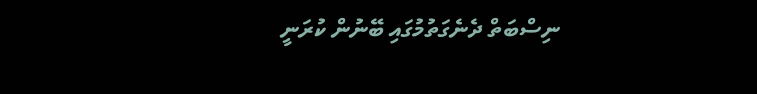ނިސްބަތް ދެނެގަތުމުގައި ބޭނުން ކުރަނީ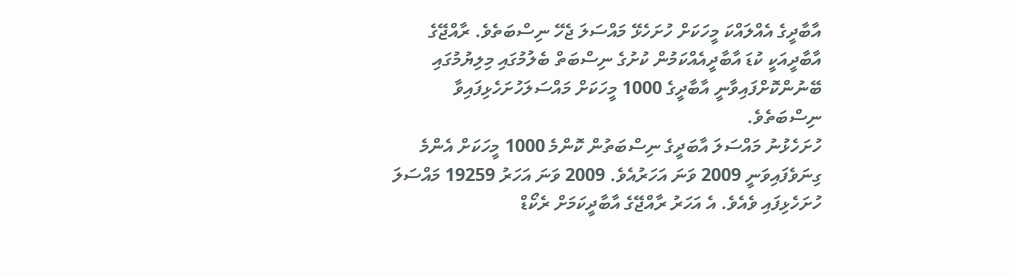އާބާދީގެ އެއްލައްކަ މީހަކަށް ހުށަހެޅޭ މައްސަލަ ޖެހޭ ނިސްބަތެވެ. ރާއްޖޭގެ އާބާދީއަކީ ކުޑަ އާބާދީއެއްކަމުން ކުށުގެ ނިސްބަތް ބެލުމުގައި މިލިޔުމުގައި ބޭނުންކޮށްފައިވާނީ އާބާދީގެ 1000 މީހަކަށް މައްސަލަހުށަހެޅިފައިވާ ނިސްބަތެވެ.
ހުށަހެޅުނު މައްސަލަ އާބަދީގެ ނިސްބަތުން ކޮންމެ 1000 މީހަކަށް އެންމެ ގިނަވެފައިވަނީ 2009 ވަނަ އަހަރުއެވެ. 2009 ވަނަ އަހަރު 19259 މައްސަލަ ހުށަހެޅިފައި ވެއެވެ. އެ އަހަރު ރާއްޖޭގެ އާބާދީކަމަށް ރެކޯޑް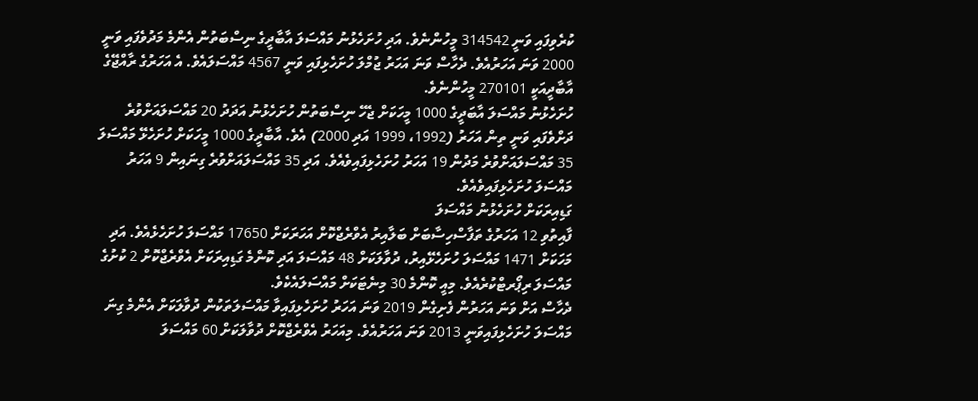ކުރެވިފައި ވަނީ 314542 މީހުންނެވެ. އަދި ހުށަހެޅުނު މައްސަލަ އާބާދީގެ ނިސްބަތުން އެންމެ މަދުވެފައި ވަނީ 2000 ވަނަ އަހަރުއެވެ. ދެހާސް ވަނަ އަހަރު ޖުމްލަ ހުށަހެޅިފައި ވަނީ 4567 މައްސަލައެވެ. އެ އަހަރުގެ ރާއްޖޭގެ އާބާދީއަކީ 270101 މީހުންނެވެ.
ހުށަހެޅުނު މައްސަލަ އާބަދީގެ 1000 މީހަކަށް ޖެހޭ ނިސްބަތުން ހުށަހެޅުނު އަދަދު 20 މައްސަލައަށްވުރެ ދަށްވެފައި ވަނީ ތިން އަހަރު (1992، 1999 އަދި 2000) އެވެ. އާބާދީގެ 1000 މީހަކަށް ހުށަހެޅޭ މައްސަލަ 35 މައްސަލައަށްވުރެ މަދުން 19 އަހަރު ހުށަހެޅިފައިވެއެވެ. އަދި 35 މައްސަލައަށްވުރެ ގިނައިން 9 އަހަރު މައްސަލަ ހުށަހެޅިފައިވެއެވެ.
ގަޑިއިރަކަށް ހުށަހެޅުނު މައްސަލަ
ފާއިތުވި 12 އަހަރުގެ ތަފާސްހިސާބަށް ބަލާއިރު އެވްރެޖްކޮށް އަހަރަކަށް 17650 މައްސަލަ ހުށަހެޅެއެވެ. އަދި މަހަކަށް 1471 މައްސަލަ ހުށަހެޅޭއިރު، ދުވާލަކަށް 48 މައްސަލަ އަދި ކޮންމެ ގަޑިއިރަކަށް އެވްރެޖްކޮށް 2 ކުށުގެ މައްސަލަ ރިޕޯރޓްކުރެއެވެ. މިއީ ކޮންމެ 30 މިނެޓަކަށް މައްސަލައެކެވެ.
ދެހާސް އަށް ވަނަ އަހަރުން ފެށިގެން 2019 ވަނަ އަހަރު ހުށަހެޅިފައިވާ މައްސަލަތަކުން ދުވާލަކަށް އެންމެ ގިނަ މައްސަލަ ހުށަހެޅިފައިވަނީ 2013 ވަނަ އަހަރުއެވެ. މިއަހަރު އެވްރެޖްކޮށް ދުވާލަކަށް 60 މައްސަލަ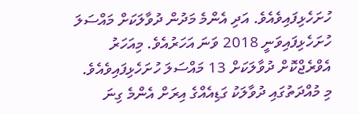ހުށަހެޅިފައިވެއެވެ. އަދި އެންމެ މަދުން ދުވާލަކަށް މައްސަލަ ހުށަހެޅިފައިވަނީ 2018 ވަނަ އަހަރުއެވެ. މިއަހަރު އެވްރެޖްކޮށް ދުވާލަކަށް 13 މައްސަލަ ހުށަހެޅިފައިވެއެވެ.
މި މުއްދަތުގައި ދުވާލަކު ގަޑިއެއްގެ އިރަށް އެންމެ ގިނަ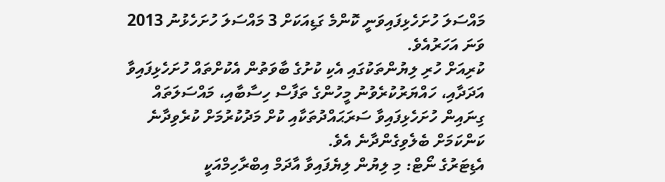މައްސަލަ ހުށަހެޅިފައިވަނީ ކޮންމެ ގަޑިއަކަށް 3 މައްސަލަ ހުށަހެޅުނު 2013 ވަނަ އަހަރުއެވެ.
ކުރިއަށް ހުރި ލިޔުންތަކުގައި އެކި ކުށުގެ ބާވަތުން އެކުށްތައް ހުށަހެޅިފައިވާ އަދަދާއި، ހައްޔަރުކުރެވުނު މީހުންގެ ތަފާސް ހިސާބާއި، މައްސަލަތައް ގިނައިން ހުށަހެޅިފައިވާ ސަރަޙައްދުތަކާއި ކުށް މަދުކުރުމަށް ކުރެވިދާނެ ކަންކަމަށް ބެލެވިގެންދާނެ އެވެ.
އެޑިޓަރުގެ ނޯޓް: މި ލިޔުން ލިޔެފައިވާ އާދަމް އިބްރާހިމްއަކީ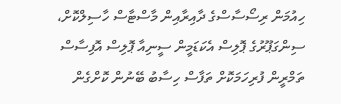ހިއުމަން ރިސޯސާސްގެ ދާއިރާއިން މާސްޓާސް ހާސިލްކޮށް، ސިންގަޕޫރުގެ ޕޮލިސް އެކަޑަމީން ސީނިއާ ޕޮލިސް އޮފިސާސް ތަމްރީން ފުރިހަމަކޮށް ތަފާސް ހިސާބު ބޭނުން ކޮށްގެން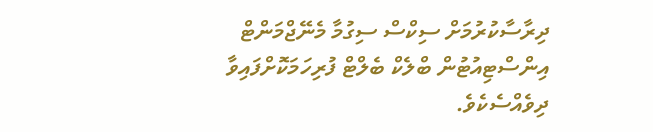ދިރާސާކުރުމަށް ސިކްސް ސިގުމާ މެނޭޖްމަންޓް އިންސްޓިއުޓުން ބްލެކް ބެލްޓް ފުރިހަމަކޮށްފައިވާ ދިވެއްސެކެވެ.